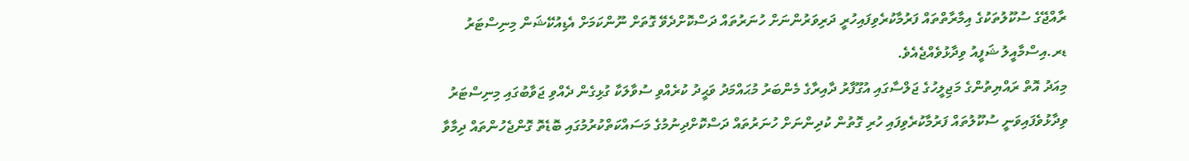ރާއްޖޭގެ ސުކޫލުތަކުގެ އިމާރާތްތައް ފަރުމާކުރެވިފައިހުރީ ދަރިވަރުންނަށް ހުނަރުތައް ދަސްކޮށްދެވޭ ގޮތަށް ނޫންކަމަށް އެޑިއުކޭޝަން މިނިސްޓަރު ޑރ.އިސްމާއީލު ޝަފީއު ވިދާޅުވެއްޖެއެވެ.
މިއަދު އޮތް ރައްޔިތުންގެ މަޖިލީހުގެ ޖަލްސާގައި އުގޫފާރު ދާއިރާގެ މެންބަރު މުޙައްމަދު ވަޙީދު ކުރެއްވި ސުވާލަކާ ގުޅިގެން ދެއްވި ޖަވާބުގައި މިނިސްޓަރު ވިދާޅުވެފައިވަނީ ސުކޫލުތައް ފަރުމާކުރެވިފައި ހުރި ގޮތުން ކުދިންނަށް ހުނަރުތައް ދަސްކޮށްދިނުމުގެ މަސައްކަތްކުރުމުގައި ބޮޑެތޮ ގޮންޖެހުންތައް ދިމާވާ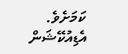ކަމަށެވެ.
އެޑިއުކޭޝަން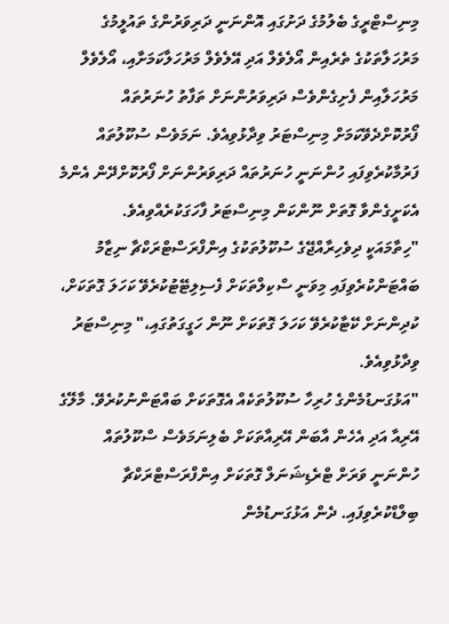މިނިސްޓްރީގެ ބެލުމުގެ ދަށުގައި އޮންނަނީ ދަރިވަރުންގެ ތައުލީމުގެ މަރުހަލާތަކުގެ ތެރެއިން އޯލެވެލް އަދި އޭލެވެލް މަރުހަލާކަމަށާއި، އޯލެވެލް މަރުހަލާއިން ފެށިގެންވެސް ދަރިވަރުންނަށް ތަފާތު ހުނަރުތައް ފޯރުކޮށްދެވޭކަމަށް މިނިސްޓަރު ވިދާޅުވިއެވެ. ނަމަވެސް ސުކޫލުތައް ފަރުމާކުރެވިފައި ހުންނަނީ ހުނަރުތައް ދަރިވަރުންނަށް ފޯރުކޮށްދޭން އެންމެ އެކަށީގެންވާ ގޮތަށް ނޫންކަން މިނިސްޓަރު ފާހަގަކުރެއްވިއެވެ.
"ހިތާމައަކީ ދިވެހިރާއްޖޭގެ ސުކޫލުތަކުގެ އިންފްރަސްޓްރަކްޗާ ނިޒާމު ބައްޓަންކުރެވިފައި މިވަނީ ސްކިލްތަކަށް ފެސިލިޓޭޓުކުރެވޭ ކަހަލަ ގޮތަކަށް، ކުދިންނަށް ކޭޓާކުރެވޭ ކަހަލަ ގޮތަކަށް ނޫން ހަގީގަތުގައި،" މިނިސްޓަރު ވިދާޅުވިއެވެ.
"އަޅުގަނޑުމެންގެ ހުރިހާ ސުކޫލުތަކެއް އެގޮތަކަށް ބައްޓަންނުކުރެވޭ. މާލޭގެ އޭރިއާ އަދި އެހެން އާބަން އޭރިއާތަކަށް ބެލިނަމަވެސް ސްކޫލުތައް ހުންނަނީ ވަރަށް ޓްރެޑިޝަނަލް ގޮތަކަށް އިންފްރަސްޓްރަކްޗާ ބިލްޑްކުރެވިފައި. ދެން އަޅުގަނޑުމެން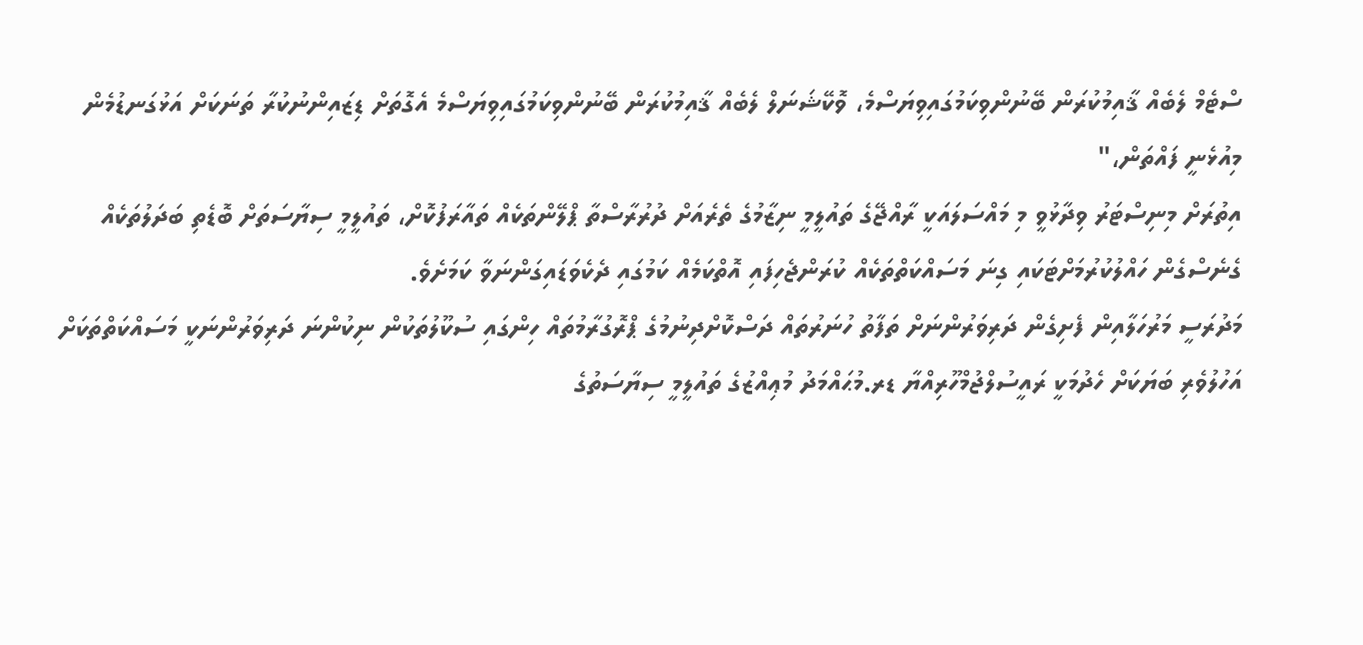ސްޓެމް ލެބެއް ޤާއިމުކުރަން ބޭނުންވިކަމުގައިވިޔަސްމެ، ވޮކޭޝަނަލް ލެބެއް ޤާއިމުކުރަން ބޭނުންވިކަމުގައިވިޔަސްމެ އެގޮތަށް ޑިޒައިންނުކުރާ ތަނަކަށް އަޅުގަނޑުމެން މިއުޅެނީ ފައްތަން،"
އިތުރަށް މިނިސްޓަރު ވިދާޅުވީ މި މައްސަލައަކީ ރާއްޖޭގެ ތައުލީމީ ނިޒާމުގެ ތެރެއަށް ދުރުރާސްތާ ޕްލޭންތަކެއް ތައާރަފުކޮށް، ތައުލީމީ ސިޔާސަތަށް ބޮޑެތި ބަދަލުތަކެއް ގެނެސްގެން ހައްލުކުރުމަށްޓަކައި ގިނަ މަސައްކަތްތަކެއް ކުރަންޖެހިފައި އޮތްކަމެއް ކަމުގައި ދެކެވަޑައިގަންނަވާ ކަމަށެވެ.
މަދުރަސީ މަރުހަލާއިން ފެށިގެން ދަރިވަރުންނަށް ތަފާތު ހުނަރުތައް ދަސްކޮށްދިނުމުގެ ޕްރޮގުރާމުތައް ހިންގައި ސުކޫލުތަކުން ނިކުންނަ ދަރިވަރުންނަކީ މަސައްކަތްތަކަށް އަހުލުވެރި ބަޔަކަށް ހެދުމަކީ ރައީސުލްޖުމްހޫރިއްޔާ ޑރ.މުޙައްމަދު މުޢިއްޒުގެ ތައުލީމީ ސިޔާސަތުގެ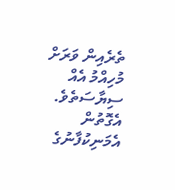ތެރެއިން ވަރަށް މުހިއްމު އެއް ސިޔާސަތެވެ.
އެގޮތުން އެމަނިކުފާނުގެ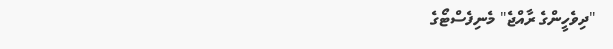"ދިވެހީންގެ ރާއްޖެ" މެނިފެސްޓޯގެ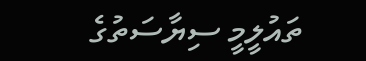ތައުލީމީ ސިޔާސަތުގެ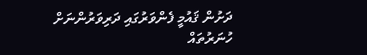ދަށުން ޤައުމީ ފެންވަރުގައި ދަރިވަރުންނަށް ހުނަރުތައް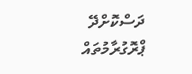ދަސްކޮށްދޭ ޕްރޮގުރާމުތައް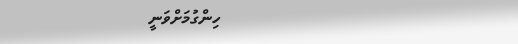ހިންގުމަށްވަނީ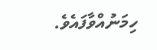ހިމަނުއްވާފައެވެ.